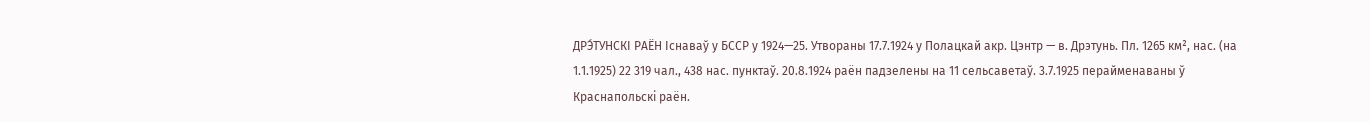ДРЭ́ТУНСКІ РАЁН Існаваў у БССР у 1924—25. Утвораны 17.7.1924 у Полацкай акр. Цэнтр — в. Дрэтунь. Пл. 1265 км², нас. (на 1.1.1925) 22 319 чал., 438 нас. пунктаў. 20.8.1924 раён падзелены на 11 сельсаветаў. 3.7.1925 перайменаваны ў Краснапольскі раён.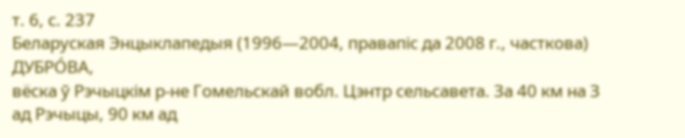т. 6, с. 237
Беларуская Энцыклапедыя (1996—2004, правапіс да 2008 г., часткова)
ДУБРО́ВА,
вёска ў Рэчыцкім р-не Гомельскай вобл. Цэнтр сельсавета. За 40 км на З ад Рэчыцы, 90 км ад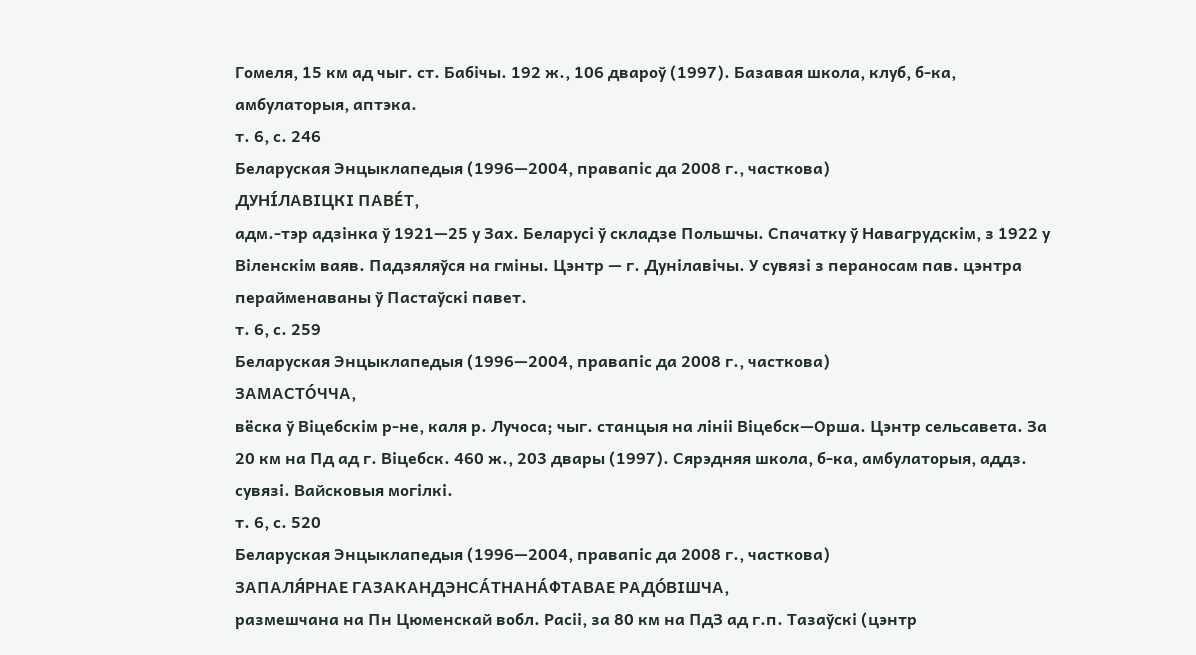Гомеля, 15 км ад чыг. ст. Бабічы. 192 ж., 106 двароў (1997). Базавая школа, клуб, б-ка, амбулаторыя, аптэка.
т. 6, с. 246
Беларуская Энцыклапедыя (1996—2004, правапіс да 2008 г., часткова)
ДУНІ́ЛАВІЦКІ ПАВЕ́Т,
адм.-тэр адзінка ў 1921—25 у Зах. Беларусі ў складзе Польшчы. Спачатку ў Навагрудскім, з 1922 у Віленскім ваяв. Падзяляўся на гміны. Цэнтр — г. Дунілавічы. У сувязі з пераносам пав. цэнтра перайменаваны ў Пастаўскі павет.
т. 6, с. 259
Беларуская Энцыклапедыя (1996—2004, правапіс да 2008 г., часткова)
ЗАМАСТО́ЧЧА,
вёска ў Віцебскім р-не, каля р. Лучоса; чыг. станцыя на лініі Віцебск—Орша. Цэнтр сельсавета. За 20 км на Пд ад г. Віцебск. 460 ж., 203 двары (1997). Сярэдняя школа, б-ка, амбулаторыя, аддз. сувязі. Вайсковыя могілкі.
т. 6, с. 520
Беларуская Энцыклапедыя (1996—2004, правапіс да 2008 г., часткова)
ЗАПАЛЯ́РНАЕ ГАЗАКАНДЭНСА́ТНАНА́ФТАВАЕ РАДО́ВІШЧА,
размешчана на Пн Цюменскай вобл. Расіі, за 80 км на ПдЗ ад г.п. Тазаўскі (цэнтр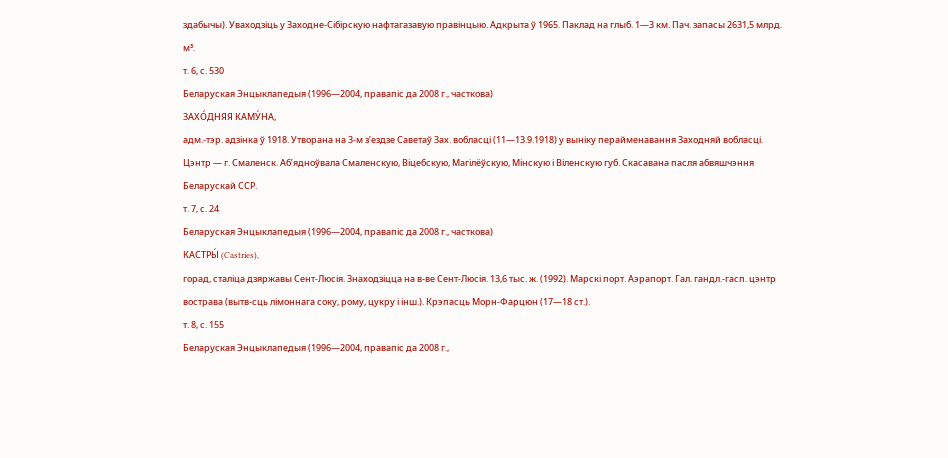здабычы). Уваходзіць у Заходне-Сібірскую нафтагазавую правінцыю. Адкрыта ў 1965. Паклад на глыб. 1—3 км. Пач. запасы 2631,5 млрд. м³.
т. 6, с. 530
Беларуская Энцыклапедыя (1996—2004, правапіс да 2008 г., часткова)
ЗАХО́ДНЯЯ КАМУ́НА,
адм.-тэр. адзінка ў 1918. Утворана на 3-м з’ездзе Саветаў Зах. вобласці (11—13.9.1918) у выніку перайменавання Заходняй вобласці. Цэнтр — г. Смаленск. Аб’ядноўвала Смаленскую, Віцебскую, Магілёўскую, Мінскую і Віленскую губ. Скасавана пасля абвяшчэння Беларускай ССР.
т. 7, с. 24
Беларуская Энцыклапедыя (1996—2004, правапіс да 2008 г., часткова)
КАСТРЫ́ (Castries),
горад, сталіца дзяржавы Сент-Люсія. Знаходзіцца на в-ве Сент-Люсія. 13,6 тыс. ж. (1992). Марскі порт. Аэрапорт. Гал. гандл.-гасп. цэнтр вострава (вытв-сць лімоннага соку, рому, цукру і інш.). Крэпасць Морн-Фарцюн (17—18 ст.).
т. 8, с. 155
Беларуская Энцыклапедыя (1996—2004, правапіс да 2008 г.,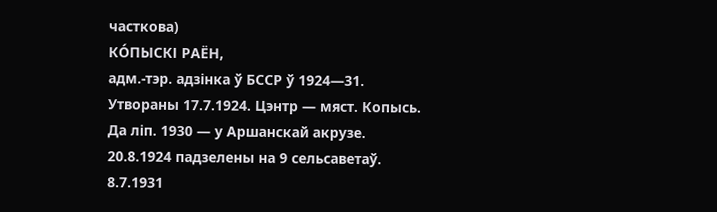часткова)
КО́ПЫСКІ РАЁН,
адм.-тэр. адзінка ў БССР ў 1924—31. Утвораны 17.7.1924. Цэнтр — мяст. Копысь. Да ліп. 1930 — у Аршанскай акрузе. 20.8.1924 падзелены на 9 сельсаветаў. 8.7.1931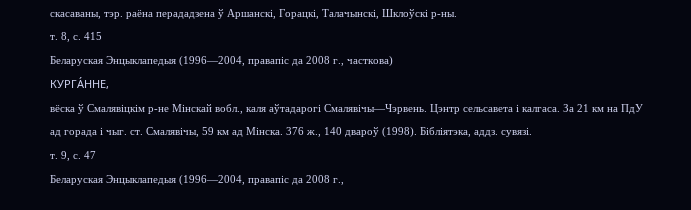скасаваны, тэр. раёна перададзена ў Аршанскі, Горацкі, Талачынскі, Шклоўскі р-ны.
т. 8, с. 415
Беларуская Энцыклапедыя (1996—2004, правапіс да 2008 г., часткова)
КУРГА́ННЕ,
вёска ў Смалявіцкім р-не Мінскай вобл., каля аўтадарогі Смалявічы—Чэрвень. Цэнтр сельсавета і калгаса. За 21 км на ПдУ ад горада і чыг. ст. Смалявічы, 59 км ад Мінска. 376 ж., 140 двароў (1998). Бібліятэка, аддз. сувязі.
т. 9, с. 47
Беларуская Энцыклапедыя (1996—2004, правапіс да 2008 г.,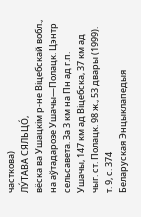часткова)
ЛУ́ТАВА СЯЛЬЦО́,
вёска ва Ушацкім р-не Віцебскай вобл., на аўтадарозе Ушачы—Полацк. Цэнтр сельсавета. За 3 км на Пн ад г.п. Ушачы, 147 км ад Віцебска, 37 км ад чыг. ст. Полацк. 98 ж., 53 двары (1999).
т. 9, с. 374
Беларуская Энцыклапедыя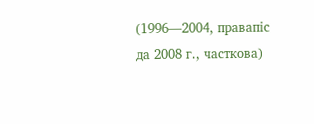(1996—2004, правапіс да 2008 г., часткова)